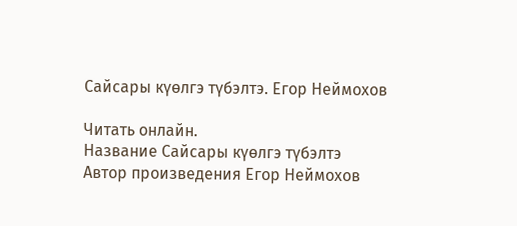Сайсары күөлгэ түбэлтэ. Егор Неймохов

Читать онлайн.
Название Сайсары күөлгэ түбэлтэ
Автор произведения Егор Неймохов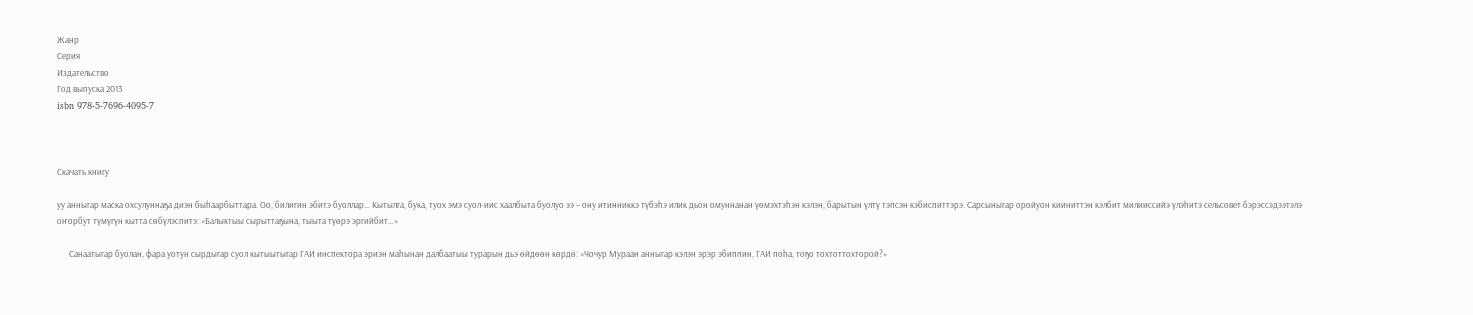Жанр
Серия
Издательство
Год выпуска 2013
isbn 978-5-7696-4095-7



Скачать книгу

уу анныгар маска охсулуннаҕа диэн быһаарбыттара. Оо, билигин эбитэ буоллар… Кытылга, бука, туох эмэ суол-иис хаалбыта буолуо ээ – ону итинниккэ түбэһэ илик дьон омуннанан үөмэхтэһэн кэлэн, барытын үлтү тэпсэн кэбиспиттэрэ. Сарсыныгар оройуон кииниттэн кэлбит милииссийэ үлэһитэ сельсовет бэрэссэдээтэлэ оҥорбут түмүгүн кытта сөбүлэспитэ: «Балыктыы сырыттаҕына, тыыта түөрэ эргийбит…»

      Санаатыгар буолан, фара уотун сырдыгар суол кытыытыгар ГАИ инспектора эриэн маһынан далбаатыы турарын дьэ өйдөөн көрдө: «Чочур Мураан анныгар кэлэн эрэр эбиппин, ГАИ поһа, тоҕо тохтоттохторой?»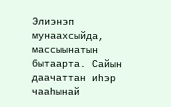Элиэнэп мунаахсыйда, массыынатын бытаарта. Сайын даачаттан иһэр чааһынай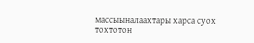массыыналаахтары харса суох тохтотон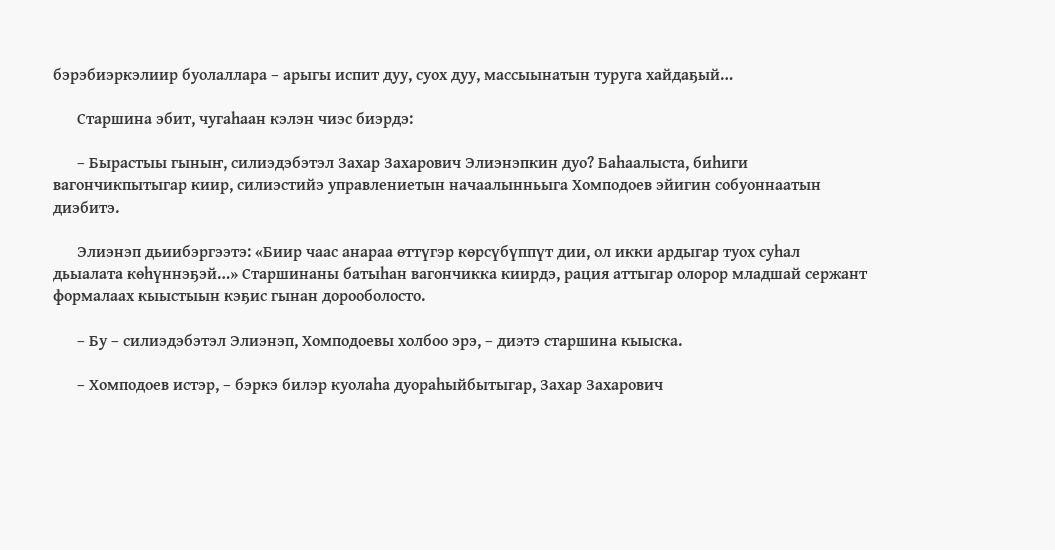бэрэбиэркэлиир буолаллара – арыгы испит дуу, суох дуу, массыынатын туруга хайдаҕый…

      Старшина эбит, чугаһаан кэлэн чиэс биэрдэ:

      – Бырастыы гыныҥ, силиэдэбэтэл Захар Захарович Элиэнэпкин дуо? Баһаалыста, биһиги вагончикпытыгар киир, силиэстийэ управлениетын начаалынньыга Хомподоев эйигин собуоннаатын диэбитэ.

      Элиэнэп дьиибэргээтэ: «Биир чаас анараа өттүгэр көрсүбүппүт дии, ол икки ардыгар туох суһал дьыалата көһүннэҕэй…» Старшинаны батыһан вагончикка киирдэ, рация аттыгар олорор младшай сержант формалаах кыыстыын кэҕис гынан дорооболосто.

      – Бу – силиэдэбэтэл Элиэнэп, Хомподоевы холбоо эрэ, – диэтэ старшина кыыска.

      – Хомподоев истэр, – бэркэ билэр куолаһа дуораһыйбытыгар, Захар Захарович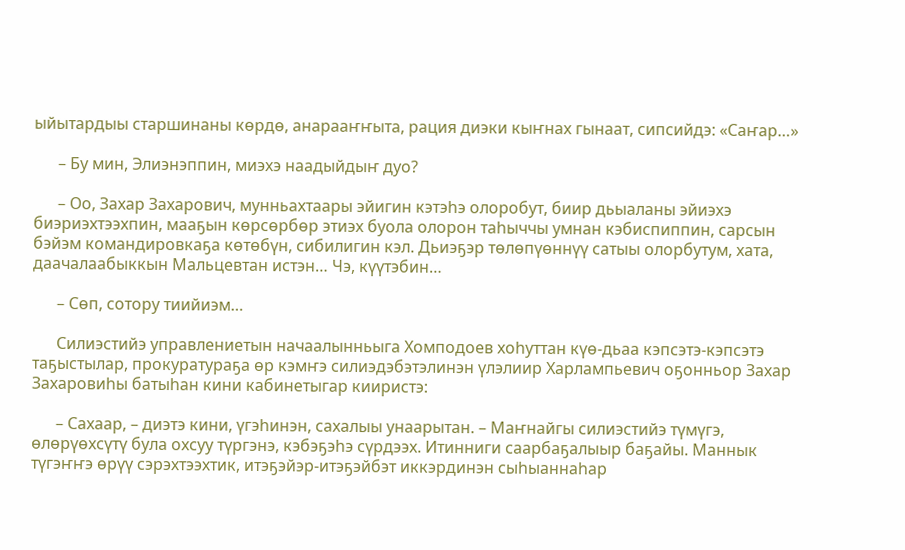ыйытардыы старшинаны көрдө, анарааҥҥыта, рация диэки кыҥнах гынаат, сипсийдэ: «Саҥар…»

      – Бу мин, Элиэнэппин, миэхэ наадыйдыҥ дуо?

      – Оо, Захар Захарович, мунньахтаары эйигин кэтэһэ олоробут, биир дьыаланы эйиэхэ биэриэхтээхпин, мааҕын көрсөрбөр этиэх буола олорон таһыччы умнан кэбиспиппин, сарсын бэйэм командировкаҕа көтөбүн, сибилигин кэл. Дьиэҕэр төлөпүөннүү сатыы олорбутум, хата, даачалаабыккын Мальцевтан истэн… Чэ, күүтэбин…

      – Сөп, сотору тиийиэм…

      Силиэстийэ управлениетын начаалынньыга Хомподоев хоһуттан күө-дьаа кэпсэтэ-кэпсэтэ таҕыстылар, прокуратураҕа өр кэмҥэ силиэдэбэтэлинэн үлэлиир Харлампьевич оҕонньор Захар Захаровиһы батыһан кини кабинетыгар кииристэ:

      – Сахаар, – диэтэ кини, үгэһинэн, сахалыы унаарытан. – Маҥнайгы силиэстийэ түмүгэ, өлөрүөхсүтү була охсуу түргэнэ, кэбэҕэһэ сүрдээх. Итинниги саарбаҕалыыр баҕайы. Маннык түгэҥҥэ өрүү сэрэхтээхтик, итэҕэйэр-итэҕэйбэт иккэрдинэн сыһыаннаһар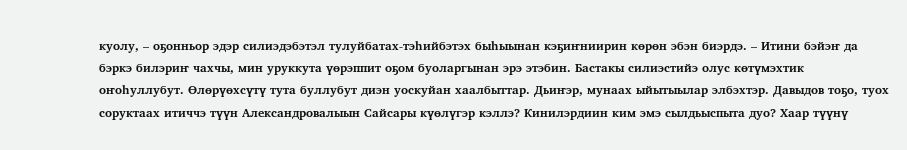куолу, – оҕонньор эдэр силиэдэбэтэл тулуйбатах-тэһийбэтэх быһыынан кэҕиҥниирин көрөн эбэн биэрдэ. – Итини бэйэҥ да бэркэ билэриҥ чахчы, мин уруккута үөрэппит оҕом буоларгынан эрэ этэбин. Бастакы силиэстийэ олус көтүмэхтик оҥоһуллубут. Өлөрүөхсүтү тута буллубут диэн уоскуйан хаалбыттар. Дьиҥэр, мунаах ыйытыылар элбэхтэр. Давыдов тоҕо, туох соруктаах итиччэ түүн Александровалыын Сайсары күөлүгэр кэллэ? Кинилэрдиин ким эмэ сылдьыспыта дуо? Хаар түүнү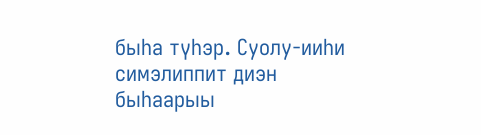быһа түһэр. Суолу-ииһи симэлиппит диэн быһаарыы